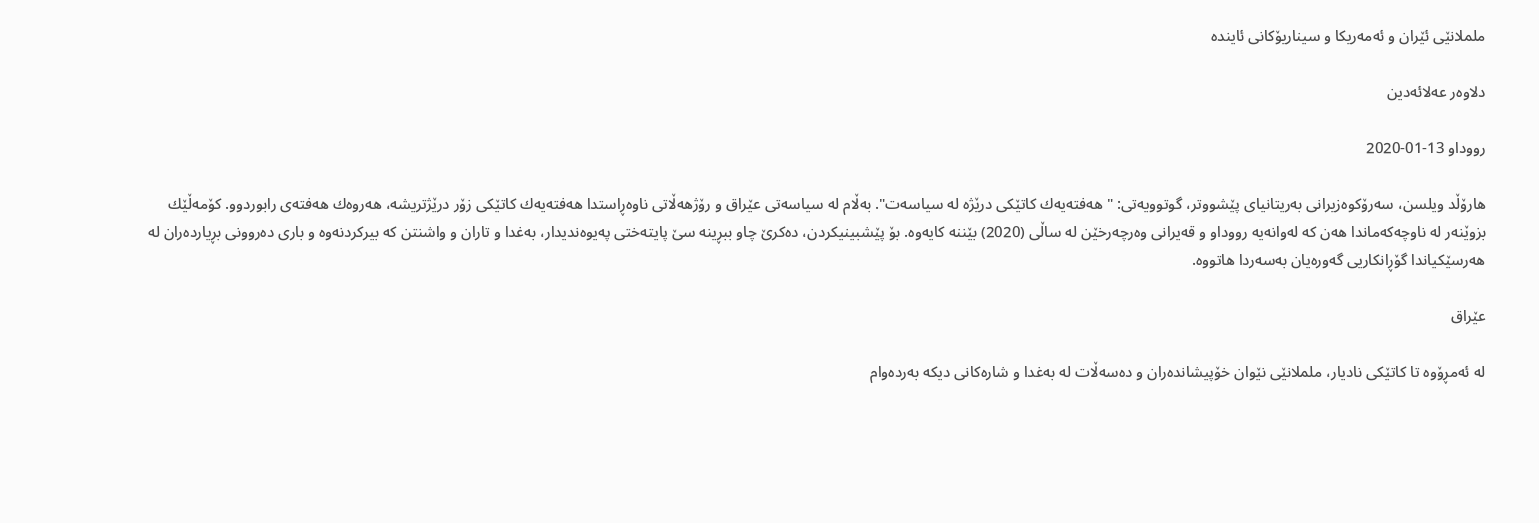ململانێی ئێران و ئه‌مه‌ریكا و سیناریۆكانی ئاینده‌

دلاوەر عەلائەدین

رووداو 13-01-2020

هارۆڵد ویلسن، سه‌رۆكوه‌زیرانی به‌ریتانیای پێشووتر، گوتوویه‌تی: "هه‌فته‌یه‌ك كاتێكی درێژه‌ له‌ سیاسه‌ت". به‌ڵام له‌ سیاسه‌تی عێراق و رۆژهه‌ڵاتی ناوه‌ڕاستدا هه‌فته‌یه‌ك كاتێكی زۆر درێژتریشه‌، هه‌روه‌ك هه‌فته‌ی رابوردوو. كۆمه‌ڵێك بزوێنه‌ر له‌ ناوچه‌كه‌ماندا هه‌ن كه‌ له‌وانه‌یه‌ رووداو و قه‌یرانی وه‌رچه‌رخێن له‌ ساڵی (2020) بێننه‌ كایه‌وه‌. بۆ پێشبینیكردن، ده‌كرێ چاو ببڕینه‌ سێ پایته‌ختی په‌یوه‌ندیدار، به‌غدا و تاران و واشنتن كه‌ بیركردنه‌وه‌ و باری ده‌روونی بڕیارده‌ران له‌ هه‌رسێكیاندا گۆڕانكاریی گه‌وره‌یان به‌سه‌ردا هاتووه‌.

عێراق

له‌ ئه‌مڕۆوه‌ تا كاتێكی نادیار، ململانێی نێوان خۆپیشانده‌ران و ده‌سه‌ڵات له‌ به‌غدا و شاره‌كانی دیكه‌ به‌رده‌وام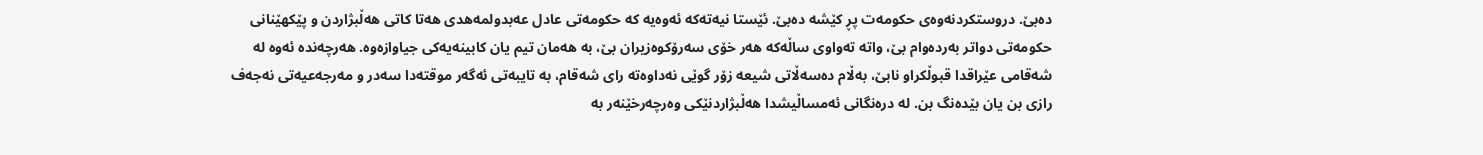ده‌بێ. دروستكردنه‌وه‌ی حكومه‌ت پڕ كێشه‌ ده‌بێ. ئێستا نیه‌ته‌كه‌ ئه‌وه‌یه‌ كه‌ حكومه‌تی عادل عه‌بدولمه‌هدی هه‌تا كاتی هه‌ڵبژاردن و پێكهێنانی حكومه‌تی دواتر به‌رده‌وام بێ، واته‌ ته‌واوی ساڵه‌كه‌ هه‌ر خۆی سه‌رۆكوه‌زیران بێ، به‌ هه‌مان تیم یان كابینه‌یه‌كی جیاوازه‌وه‌. هه‌رچه‌نده‌ ئه‌وه‌ له‌ شه‌قامی عێراقدا قبوڵكراو نابێ، به‌ڵام ده‌سه‌ڵاتی شیعه‌ زۆر گوێی نه‌داوه‌ته‌ رای شه‌قام، به‌ تایبه‌تی ئه‌گه‌ر موقته‌دا سه‌در و مه‌رجه‌عیه‌تی نه‌جه‌ف رازی بن یان بێده‌نگ بن. له‌ دره‌نگانی ئه‌مساڵیشدا هه‌ڵبژاردنێكی وه‌رچه‌رخێنه‌ر به‌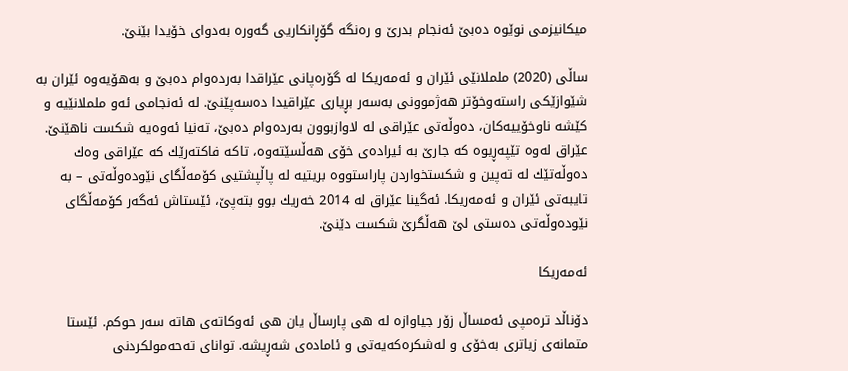میكانیزمی نوێوه‌ ده‌بێ ئه‌نجام بدرێ و ره‌نگه‌ گۆڕانكاریی گه‌وره‌ به‌دوای خۆیدا بێنێ.

ساڵی (2020) ململانێی ئێران و ئه‌مه‌ریكا له‌ گۆره‌پانی عێراقدا به‌رده‌وام ده‌بێ و به‌هۆیه‌وه‌ ئێران به‌ شێوازێكی راسته‌وخۆتر هه‌ژموونی به‌سه‌ر بڕیاری عێراقیدا ده‌سه‌پێنێ. له‌ ئه‌نجامی ئه‌و ململانێیه‌ و كێشه‌ ناوخۆییه‌كان، ده‌وڵه‌تی عێراقی له‌ لاوازبوون به‌رده‌وام ده‌بێ، ته‌نیا ئه‌وه‌یه‌ شكست ناهێنێ. عێراق له‌وه‌ تێپه‌ڕیوه‌ كه‌ جارێ به‌ ئیراده‌ی خۆی هه‌ڵسێته‌وه‌، تاكه‌ فاكته‌رێك كه‌ عێراقی وه‌ك ده‌وڵه‌تێك له‌ ته‌پین و شكستخواردن پاراستووه‌ بریتیه‌ له‌ پاڵپشتیی كۆمه‌ڵگای نێوده‌وڵه‌تی – به‌ تایبه‌تی ئێران و ئه‌مه‌ریكا. ئه‌گینا عێراق له‌ 2014 خه‌ریك بوو بته‌پێ، ئێستاش ئه‌گه‌ر كۆمه‌ڵگای نێوده‌وڵه‌تی ده‌ستی لێ هه‌ڵگرێ شكست دێنێ.

ئه‌مه‌ریكا

دۆناڵد تره‌مپی ئه‌مساڵ زۆر جیاوازه‌ له‌ هی پارساڵ یان هی ئه‌وكاته‌ی هاته‌ سه‌ر حوكم. ئێستا متمانه‌ی زیاتری به‌خۆی و له‌شكره‌كه‌یه‌تی و ئاماده‌ی شه‌ڕیشه‌. توانای ته‌حه‌مولكردنی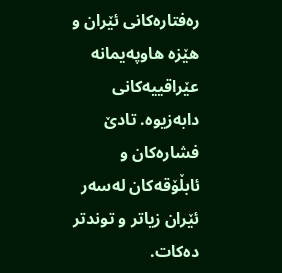ره‌فتاره‌كانی ئێران و هێزه‌ هاوپه‌یمانه‌ عێراقییه‌كانی دابه‌زیوه‌. تادێ فشاره‌كان و ئابڵۆقه‌كان له‌سه‌ر ئێران زیاتر و توندتر ده‌كات.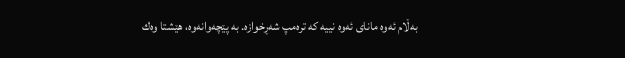به‌ڵام ئه‌وه‌ مانای ئه‌وه‌ نییه‌ كه‌ تره‌مپ شه‌ڕخوازه‌. به‌ پێچه‌وانه‌وه‌، هێشتا وه‌ك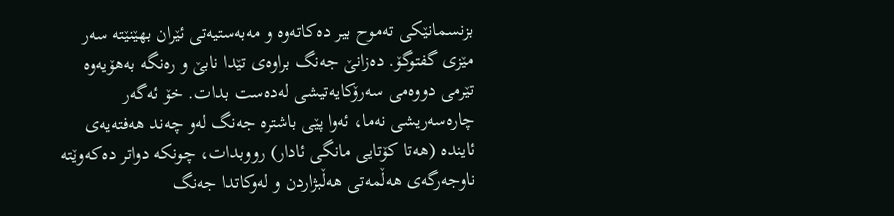بزنسمانێكی ته‌موح بیر ده‌كاته‌وه‌ و مه‌به‌ستیه‌تی ئێران بهێنێته‌ سه‌ر مێزی گفتوگۆ. ده‌زانێ جه‌نگ براوه‌ی تێدا نابێ و ره‌نگه‌ به‌هۆیه‌وه‌ تێرمی دووه‌می سه‌رۆكایه‌تیشی له‌ده‌ست بدات. خۆ ئه‌گه‌ر چاره‌سه‌ریشی نه‌ما، ئه‌وا پێی باشتره‌ جه‌نگ له‌و چه‌ند هه‌فته‌یه‌ی ئاینده‌ (هه‌تا كۆتایی مانگی ئادار) رووبدات، چونكه‌ دواتر ده‌كه‌وێته‌ ناوجه‌رگه‌ی هه‌ڵمه‌تی هه‌ڵبژاردن و له‌وكاتدا جه‌نگ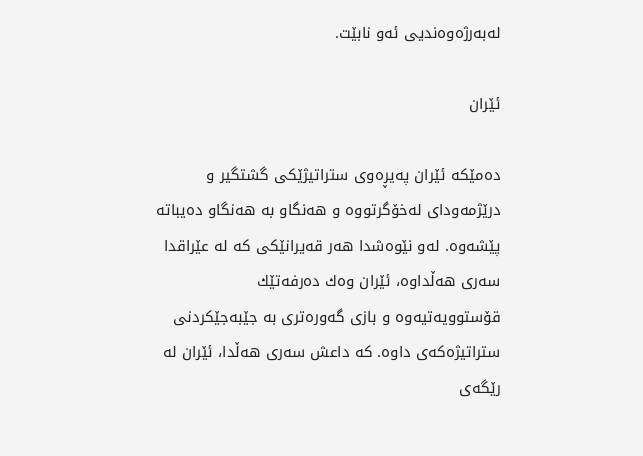له‌به‌رژه‌وه‌ندیی ئه‌و نابێت.

ئێران

ده‌مێكه‌ ئێران په‌یڕه‌وی ستراتیژێكی گشتگیر و درێژمه‌ودای له‌خۆگرتووه‌ و هه‌نگاو به‌ هه‌نگاو ده‌یباته‌ پێشه‌وه‌. له‌و نێوه‌شدا هه‌ر قه‌یرانێكی كه‌ له‌ عێراقدا سه‌ری هه‌ڵداوه‌، ئێران وه‌ك ده‌رفه‌تێك قۆستوویه‌تیه‌وه‌ و بازی گه‌وره‌تری به‌ جێبه‌جێكردنی ستراتیژه‌كه‌ی داوه‌. كه‌ داعش سه‌ری هه‌ڵدا، ئێران له‌ رێگه‌ی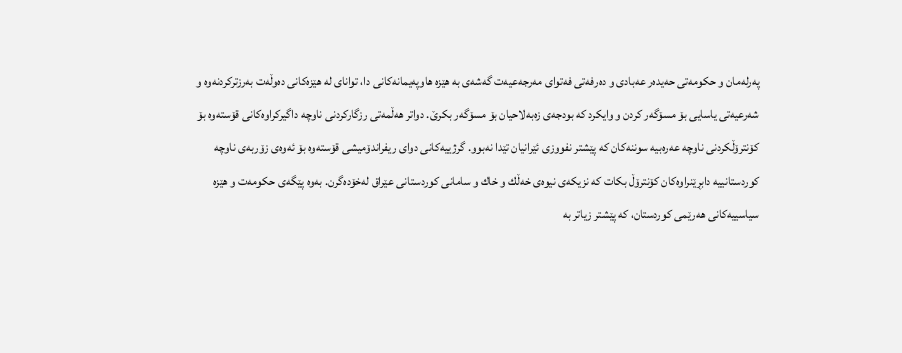په‌رله‌مان و حكومه‌تی حه‌یده‌ر عه‌بادی و ده‌رفه‌تی فه‌توای مه‌رجه‌عیه‌ت گه‌شه‌ی به‌ هێزه‌ هاوپه‌یمانه‌كانی دا، توانای له‌ هێزه‌كانی ده‌وڵه‌ت به‌رزتركردنه‌وه‌ و شه‌رعیه‌تی یاسایی بۆ مسۆگه‌ر كردن و وایكرد كه‌ بودجه‌ی زه‌به‌لاحیان بۆ مسۆگه‌ر بكرێ. دواتر هه‌ڵمه‌تی رزگاركردنی ناوچه‌ داگیركراوه‌كانی قۆسته‌وه‌ بۆ كۆنترۆڵكردنی ناوچه‌ عه‌ره‌بیه‌ سوننه‌كان كه‌ پێشتر نفووزی ئێرانیان تێدا نه‌بوو. گرژییه‌كانی دوای ریفراندۆمیشی قۆسته‌وه‌ بۆ ئه‌وه‌ی زۆربه‌ی ناوچه‌ كوردستانییه‌ دابڕێنراوه‌كان كۆنترۆڵ بكات كه‌ نزیكه‌ی نیوه‌ی خه‌ڵك و خاك و سامانی كوردستانی عێراق له‌خۆده‌گرن. به‌وه‌ پێگه‌ی حكومه‌ت و هێزه‌ سیاسییه‌كانی هه‌رێمی كوردستان، كه‌ پێشتر زیاتر به‌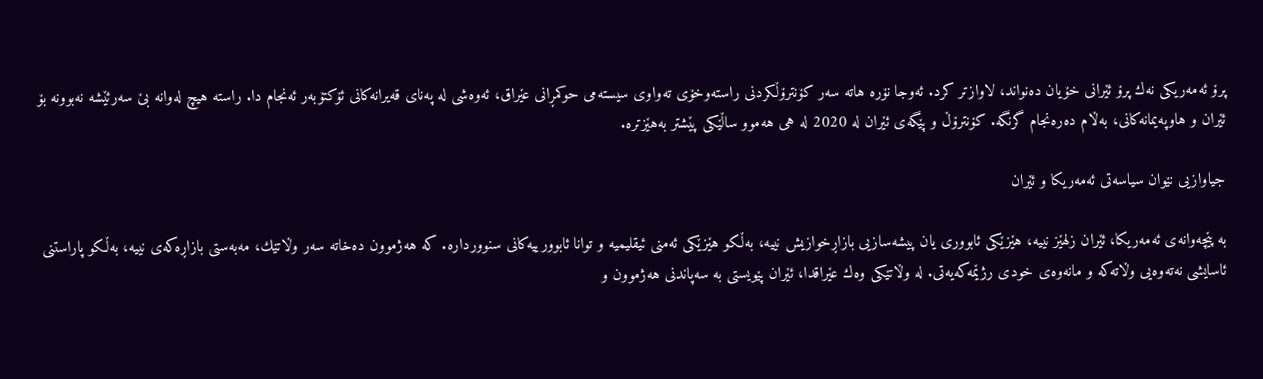پرۆ ئه‌مه‌ریكی نه‌ك پرۆ ئێرانی خۆیان ده‌نواند، لاوازتر كرد. ئه‌وجا نۆره‌ هاته‌ سه‌ر كۆنترۆڵكردنی راسته‌وخۆی ته‌واوی سیسته‌می حوكمڕانی عێراق، ئه‌وه‌شی له‌ په‌نای قه‌یرانه‌كانی ئۆكتۆبه‌ر ئه‌نجام دا. راسته‌ هیچ له‌وانه‌ بێ سه‌رئێشه‌ نه‌بوونه‌ بۆ ئێران و هاوپه‌یمانه‌كانی، به‌ڵام ده‌ره‌نجام گرنگه‌. كۆنترۆڵ و پێگه‌ی ئێران له‌ 2020 له‌ هی هه‌موو ساڵێكی پێشتر به‌هێزتره‌.

جیاوازیی نێوان سیاسه‌تی ئه‌مه‌ریكا و ئێران

به‌ پێچه‌وانه‌ی ئه‌مه‌ریكا، ئێران زلهێز نییه‌، هێزێكی ئابووری یان پیشه‌سازیی بازاڕخوازیش نییه‌، به‌ڵكو هێزێكی ئه‌منی ئیقلیمیه‌ و توانا ئابوورییه‌كانی سنوورداره‌. كه‌ هه‌ژموون ده‌خاته‌ سه‌ر وڵاتێك، مه‌به‌ستی بازاڕه‌كه‌ی نییه‌، به‌ڵكو پاراستنی ئاسایشی نه‌ته‌وه‌یی وڵاته‌كه‌ و مانه‌وه‌ی خودی رژێمه‌كه‌یه‌تی. له‌ وڵاتێكی وه‌ك عێراقدا، ئێران پێویستی به‌ سه‌پاندنی هه‌ژموون و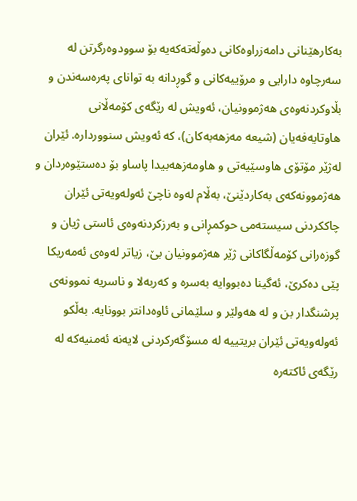به‌كارهێنانی دامه‌زراوه‌كانی ده‌وڵه‌ته‌كه‌یه‌ بۆ سوودوه‌رگرتن له‌ سه‌رچاوه‌ دارایی و مرۆییه‌كانی و گوڕدانه‌ به‌ توانای په‌ره‌سه‌ندن و بڵاوكردنه‌وه‌ی هه‌ژموونیان، ئه‌ویش له‌ رێگه‌ی كۆمه‌ڵانی هاوتایه‌فه‌یان (شیعه‌ مه‌زهه‌به‌كان)، كه‌ ئه‌ویش سنوورداره‌. ئێران له‌ژێر مۆتۆی هاوسێیه‌تی و هاومه‌زهه‌بیدا پاساو بۆ ده‌ستێوه‌ردان و هه‌ژموونه‌كه‌ی به‌كاردێنێ، به‌ڵام له‌وه‌ ناچێ ئه‌وله‌ویه‌تی ئێران چاككردنی سیسته‌می حوكمڕانی و به‌رزكردنه‌وه‌ی ئاستی ژیان و گوزه‌رانی كۆمه‌ڵگاكانی ژێر هه‌ژموونیان بێ، زیاتر له‌وه‌ی ئه‌مه‌ریكا پێی ده‌كرێ، ئه‌گینا ده‌بووایه‌ به‌سره‌ و كه‌ربه‌لا و ناسریه‌ نموونه‌ی پرشنگدار بن و له‌ هه‌ولێر و سلێمانی ئاوه‌دانتر بوونایه‌. به‌ڵكو ئه‌وله‌ویه‌تی ئێران بریتییه‌ له‌ مسۆگه‌ركردنی لایه‌نه‌ ئه‌منیه‌كه‌ له‌ رێگه‌ی ئاكته‌ره‌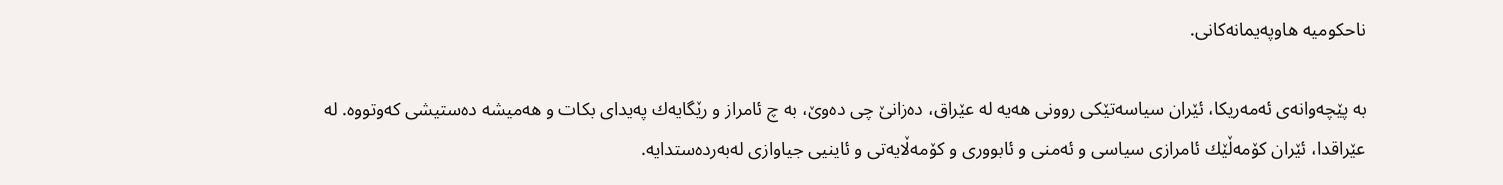ناحكومیه‌ هاوپه‌یمانه‌كانی.

به‌ پێچه‌وانه‌ی ئه‌مه‌ریكا، ئێران سیاسه‌تێكی روونی هه‌یه‌ له‌ عێراق، ده‌زانێ چی ده‌وێ، به‌ چ ئامراز و رێگایه‌ك په‌یدای بكات و هه‌میشه‌ ده‌ستیشی كه‌وتووه‌. له‌ عێراقدا، ئێران كۆمه‌ڵێك ئامرازی سیاسی و ئه‌منی و ئابووری و كۆمه‌ڵایه‌تی و ئاینیی جیاوازی له‌به‌رده‌ستدایه‌.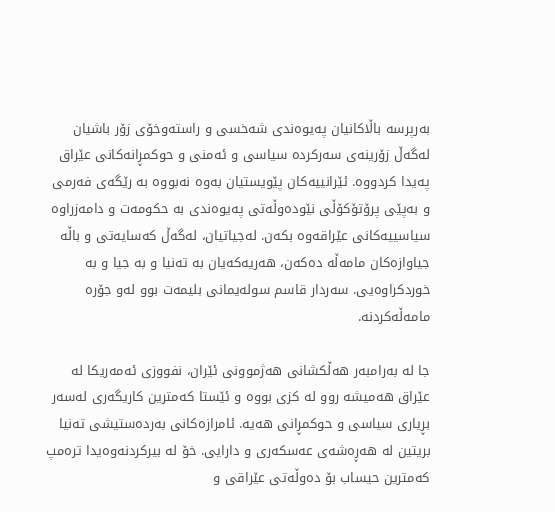به‌رپرسه‌ باڵاكانیان په‌یوه‌ندی شه‌خسی و راسته‌وخۆی زۆر باشیان له‌گه‌ڵ زۆرینه‌ی سه‌ركرده‌ سیاسی و ئه‌منی و حوكمڕانه‌كانی عێراق په‌یدا كردووه‌. ئێرانییه‌كان پێویستیان به‌وه‌ نه‌بووه‌ به‌ رێگه‌ی فه‌رمی و به‌پێی پرۆتۆكۆڵی نێوده‌وڵه‌تی په‌یوه‌ندی به‌ حكومه‌ت و دامه‌زراوه‌ سیاسییه‌كانی عێراقه‌وه‌ بكه‌ن. له‌جیاتیان، له‌گه‌ڵ كه‌سایه‌تی و باڵه‌ جیاوازه‌كان مامه‌ڵه‌ ده‌كه‌ن، هه‌ریه‌كه‌یان به‌ ته‌نیا و به‌ جیا و به‌ خوردكراوه‌یی. سه‌ردار قاسم سوله‌یمانی بلیمه‌ت بوو له‌و جۆره‌ مامه‌ڵه‌كردنه‌.

جا له‌ به‌رامبه‌ر هه‌ڵكشانی هه‌ژموونی ئێران، نفووزی ئه‌مه‌ریكا له‌ عێراق هه‌میشه‌ روو له‌ كزی بووه‌ و ئێستا كه‌مترین كاریگه‌ری له‌سه‌ر بڕیاری سیاسی و حوكمڕانی هه‌یه‌. ئامرازه‌كانی به‌رده‌ستیشی ته‌نیا بریتین له‌ هه‌ڕه‌شه‌ی عه‌سكه‌ری و دارایی. خۆ له‌ بیركردنه‌وه‌یدا تره‌مپ كه‌مترین حیساب بۆ ده‌وڵه‌تی عێراقی و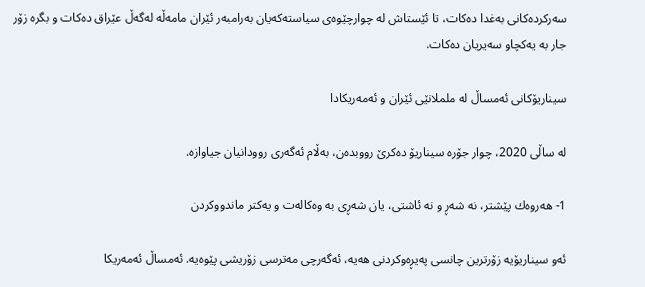سه‌ركرده‌كانی به‌غدا ده‌كات، تا ئێستاش له‌ چوارچێوه‌ی سیاسته‌كه‌یان به‌رامبه‌ر ئێران مامه‌ڵه‌ له‌گه‌ڵ عێراق ده‌كات و بگره‌ زۆر جار به‌ یه‌كچاو سه‌یریان ده‌كات.

سیناریۆكانی ئه‌مساڵ له‌ ململانێی ئێران و ئه‌مه‌ریكادا

له‌ ساڵی 2020، چوار جۆره‌ سیناریۆ ده‌كرێ رووبده‌ن، به‌ڵام ئه‌گه‌ری روودانیان جیاوازه‌.

1- هه‌روه‌ك پێشتر، نه‌ شه‌ڕ و نه‌ ئاشتی، یان شه‌ڕی به‌ وه‌كاله‌ت و یه‌كتر ماندووكردن

ئه‌و سیناریۆیه‌ زۆرترین چانسی په‌یڕه‌وكردنی هه‌یه‌، ئه‌گه‌رچی مه‌ترسی زۆریشی پێوه‌یه‌. ئه‌مساڵ ئه‌مه‌ریكا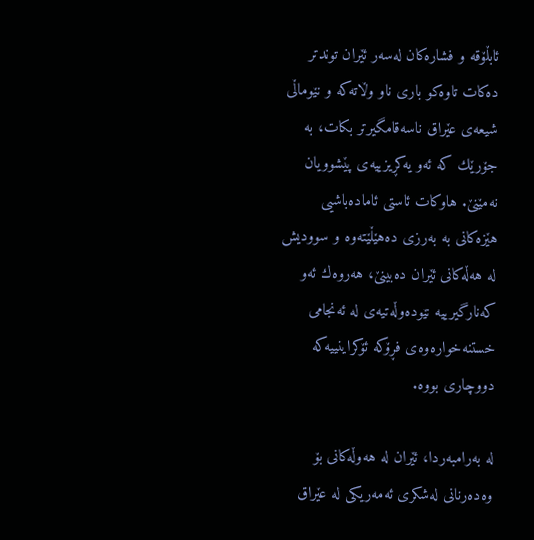ئابڵۆقه‌ و فشاره‌كان له‌سه‌ر ئێران توندتر ده‌كات تاوه‌كو باری ناو وڵاته‌كه‌ و نێوماڵی شیعه‌ی عێراق ناسه‌قامگیرتر بكات، به‌ جۆرێك كه‌ ئه‌و یه‌كڕیزییه‌ی پێشوویان نه‌مێنێ. هاوكات ئاستی ئاماده‌باشیی هێزه‌كانی به‌ به‌رزی ده‌هێڵێته‌وه‌ و سوودیش له‌ هه‌ڵه‌كانی ئێران ده‌بینێ، هه‌روه‌ك ئه‌و كه‌نارگیرییه‌ نێوده‌وڵه‌تیه‌ی له‌ ئه‌نجامی خستنه‌خواره‌وه‌ی فڕۆكه‌ ئۆكراینییه‌كه‌ دووچاری بووه‌.

له‌ به‌رامبه‌ردا، ئێران له‌ هه‌وڵه‌كانی بۆ وه‌ده‌رنانی له‌شكری ئه‌مه‌ریكی له‌ عێراق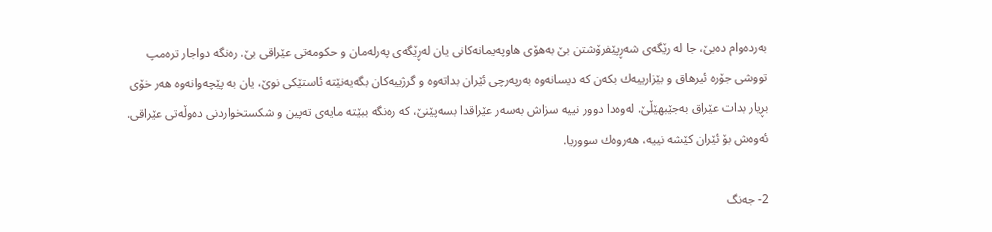به‌رده‌وام ده‌بێ، جا له‌ رێگه‌ی شه‌ڕپێفرۆشتن بێ به‌هۆی هاوپه‌یمانه‌كانی یان له‌ڕێگه‌ی په‌رله‌مان و حكومه‌تی عێراقی بێ. ره‌نگه‌ دواجار تره‌مپ تووشی جۆره‌ ئیرهاق و بێزارییه‌ك بكه‌ن كه‌ دیسانه‌وه‌ به‌رپه‌رچی ئێران بداته‌وه‌ و گرژییه‌كان بگه‌یه‌نێته‌ ئاستێكی نوێ، یان به‌ پێچه‌وانه‌وه‌ هه‌ر خۆی بڕیار بدات عێراق به‌جێبهێڵێ. له‌وه‌دا دوور نییه‌ سزاش به‌سه‌ر عێراقدا بسه‌پێنێ، كه‌ ره‌نگه‌ ببێته‌ مایه‌ی ته‌پین و شكستخواردنی ده‌وڵه‌تی عێراقی. ئه‌وه‌ش بۆ ئێران كێشه‌ نییه‌، هه‌روه‌ك سووریا.

2- جه‌نگ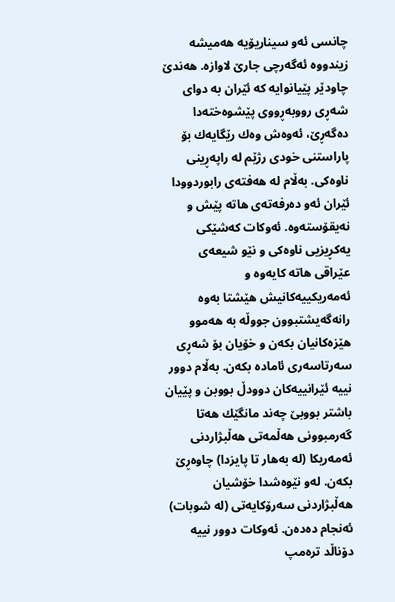چانسی ئه‌و سیناریۆیه‌ هه‌میشه‌ زیندووه‌ ئه‌گه‌رچی جارێ لاوازه‌. هه‌ندێ چاودێر پێیانوایه‌ كه‌ ئێران به‌ دوای شه‌ڕی رووبه‌ڕووی پێشوه‌خته‌دا ده‌گه‌ڕێ، ئه‌وه‌ش وه‌ك رێگایه‌ك بۆ پاراستنی خودی رژێم له‌ راپه‌ڕینی ناوه‌كی. به‌ڵام له‌ هه‌فته‌ی رابوردوودا ئێران ئه‌و ده‌رفه‌ته‌ی هاته‌ پێش و نه‌یقۆسته‌وه‌. ئه‌وكات كه‌شێكی یه‌كڕیزیی ناوه‌كی و نێو شیعه‌ی عێراقی هاته‌ كایه‌وه‌ و ئه‌مه‌ریكییه‌كانیش هێشتا به‌وه‌ رانه‌گه‌یشتبوون جووڵه‌ به‌ هه‌موو هێزه‌كانیان بكه‌ن و خۆیان بۆ شه‌ڕی سه‌رتاسه‌ری ئاماده‌ بكه‌ن. به‌ڵام دوور نییه‌ ئێرانییه‌كان دوودڵ بووبن و پێیان باشتر بووبێ چه‌ند مانگێك هه‌تا گه‌رمبوونی هه‌ڵمه‌تی هه‌ڵبژاردنی ئه‌مه‌ریكا (له‌ به‌هار تا پایزدا) چاوه‌ڕێ بكه‌ن. له‌و نێوه‌شدا خۆشیان هه‌ڵبژاردنی سه‌رۆكایه‌تی (له‌ شوبات) ئه‌نجام ده‌ده‌ن. ئه‌وكات دوور نییه‌ دۆناڵد تره‌مپ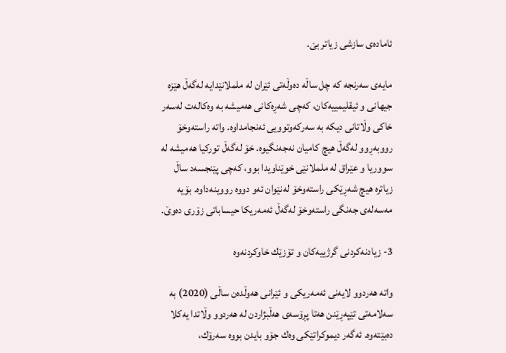ئاماده‌ی سازشی زیاتر بێ.

مایه‌ی سه‌رنجه‌ كه‌ چل ساڵه‌ ده‌وڵه‌تی ئێران له‌ ململانێدایه‌ له‌گه‌ڵ هێزه‌ جیهانی و ئیقلیمییه‌كان، كه‌چی شه‌ڕه‌كانی هه‌میشه‌ به‌ وه‌كاله‌ت له‌سه‌ر خاكی وڵاتانی دیكه‌ به‌ سه‌ركه‌وتوویی ئه‌نجامداوه‌. واته‌ راسته‌وخۆ رووبه‌ڕوو له‌گه‌ڵ هیچ كامیان نه‌جه‌نگیوه‌. خۆ له‌گه‌ڵ توركیا هه‌میشه‌ له‌ سووریا و عێراق له‌ ململانێی خوێناویدا بوو، كه‌چی پێنجسه‌د ساڵ زیاتره‌ هیچ شه‌ڕێكی راسته‌وخۆ له‌نێوان ئه‌و دووه‌ رووینه‌داوه‌. بۆیه‌ مه‌سه‌له‌ی جه‌نگی راسته‌وخۆ له‌گه‌ڵ ئه‌مه‌ریكا حیساباتی زۆری ده‌وێ.

3- زیادنه‌كردنی گرژییه‌كان و تۆزێك خاوكردنه‌وه‌

واته‌ هه‌ردوو لایه‌نی ئه‌مه‌ریكی و ئێرانی هه‌وڵده‌ن ساڵی (2020) به‌ سه‌لامه‌تی تێپه‌ڕێنن هه‌تا پڕۆسه‌ی هه‌ڵبژاردن له‌ هه‌ردوو وڵاتدا یه‌كلا ده‌بێته‌وه‌. ئه‌گه‌ر دیموكراتێكی وه‌ك جۆو بایدن بووه‌ سه‌رۆك،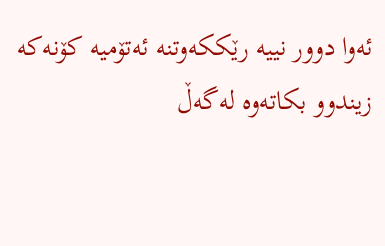ئه‌وا دوور نییه‌ رێككه‌وتنه‌ ئه‌تۆمیه‌ كۆنه‌كه‌ زیندوو بكاته‌وه‌ له‌گه‌ڵ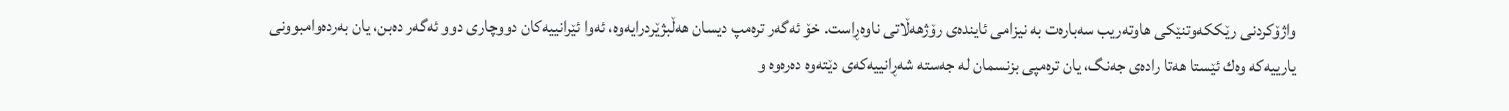واژۆكردنی رێككه‌وتنێكی هاوته‌ریب سه‌باره‌ت به‌ نیزامی ئاینده‌ی رۆ‌ژهه‌ڵاتی ناوه‌ڕاست. خۆ ئه‌گه‌ر تره‌مپ دیسان هه‌ڵبژێردرایه‌وه‌، ئه‌وا ئێرانییه‌كان دووچاری دوو ئه‌گه‌ر ده‌بن، یان به‌رده‌وامبوونی یارییه‌كه‌ وه‌ك ئێستا هه‌تا راده‌ی جه‌نگ، یان تره‌مپی بزنسمان له‌ جه‌سته‌ شه‌ڕانییه‌كه‌ی دێته‌وه‌ ده‌ره‌وه‌ و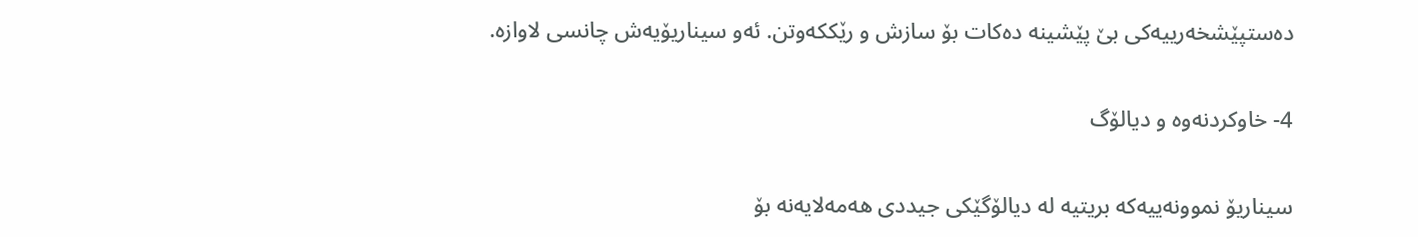ده‌ستپێشخه‌رییه‌كی بێ پێشینه‌ ده‌كات بۆ سازش و رێككه‌وتن. ئه‌و سیناریۆیه‌ش چانسی لاوازه‌.

4- خاوكردنه‌وه‌ و دیالۆگ

سیناریۆ نموونه‌ییه‌كه‌ بریتیه‌ له‌ دیالۆگێكی جیددی هه‌مه‌لایه‌نه‌ بۆ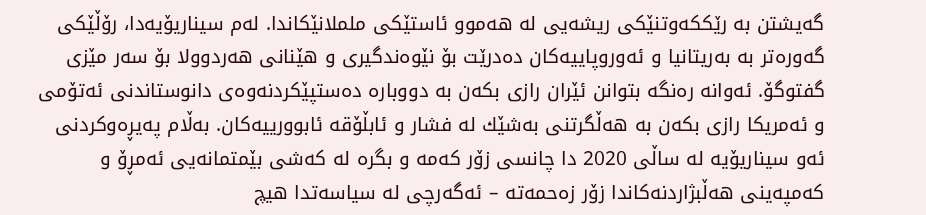گه‌یشتن به‌ رێككه‌وتنێكی ریشه‌یی له‌ هه‌موو ئاستێكی ململانێكاندا. له‌م سیناریۆیه‌دا، رۆڵێكی گه‌وره‌تر به‌ به‌ریتانیا و ئه‌وروپاییه‌كان ده‌درێت بۆ نێوه‌ندگیری و هێنانی هه‌ردوولا بۆ سه‌ر مێزی گفتوگۆ. ئه‌وانه‌ ره‌نگه‌ بتوانن ئێران رازی بكه‌ن به‌ دووباره‌ ده‌ستپێكردنه‌وه‌ی دانوستاندنی ئه‌تۆمی و ئه‌مریكا رازی بكه‌ن به‌ هه‌ڵگرتنی به‌شێك له‌ فشار و ئابڵۆقه‌ ئابوورییه‌كان. به‌ڵام په‌یڕه‌وكردنی ئه‌و سیناریۆیه‌ له‌ ساڵی 2020 دا چانسی زۆر كه‌مه‌ و بگره‌ له‌ كه‌شی بێمتمانه‌یی ئه‌مڕۆ و كه‌مپه‌ینی هه‌ڵبژاردنه‌كاندا زۆر زه‌حمه‌ته‌ – ئه‌گه‌رچی له‌ سیاسه‌تدا هیچ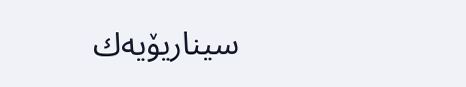سیناریۆیه‌ك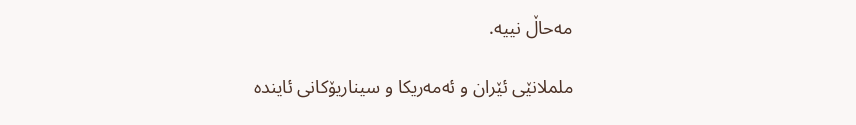مه‌حاڵ نییه‌.

ململانێی ئێران و ئه‌مه‌ریكا و سیناریۆكانی ئاینده‌